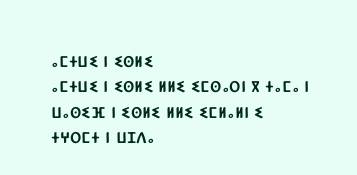ⴰⵎⵜⵡⵉ ⵏ ⵉⵙⵍⵉ
ⴰⵎⵜⵡⵉ ⵏ ⵉⵙⵍⵉ ⵍⵍⵉ ⵉⵎⵙⴰⵔⵏ ⴳ ⵜⴰⵎⴰ ⵏ ⵡⴰⵙⵉⴼ ⵏ ⵉⵙⵍⵉ ⵍⵍⵉ ⵉⵎⵍⴰⵍⵏ ⵉ ⵜⵖⵔⵎⵜ ⵏ ⵡⵊⴷⴰ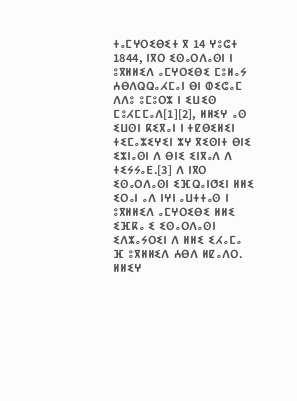ⵜⴰⵎⵖⵔⵉⴱⵉⵜ ⴳ 14 ⵖⵓⵛⵜ 1844, ⵏⴳⵔ ⵉⵙⴰⵔⴷⴰⵙⵏ ⵏ ⵓⴳⵍⵍⵉⴷ ⴰⵎⵖⵔⵉⴱⵉ ⵎⵓⵍⴰⵢ ⵄⴱⴷⵕⵕⴰⵃⵎⴰⵏ ⴱⵏ ⵀⵉⵛⴰⵎ ⴷⴷⵓ ⵓⵎⵓⵔⵣ ⵏ ⵉⵡⵉⵙ ⵎⵓⵃⵎⵎⴰⴷ[1][2], ⵍⵍⵉⵖ ⴰⵙ ⵉⵡⵙⵏ ⴽⵉⴳⴰⵏ ⵏ ⵜⵇⴱⵉⵍⵉⵏ ⵜⵉⵎⴰⵣⵉⵖⵉⵏ ⵣⵖ ⴳⵉⵙⵏⵜ ⴱⵏⵉ ⵉⵣⵏⴰⵙⵏ ⴷ ⴱⵏⵉ ⵉⵏⴳⴰⴷ ⴷ ⵜⵉⵢⵢⴰⴹ.[3] ⴷ ⵏⴳⵔ ⵉⵙⴰⵔⴷⴰⵙⵏ ⵉⴼⵕⴰⵏⵚⵉⵏ ⵍⵍⵉ ⵉⵔⴰⵏ ⴰⴷ ⵏⵖⵏ ⴰⵡⵜⵜⴰⵙ ⵏ ⵓⴳⵍⵍⵉⴷ ⴰⵎⵖⵔⵉⴱⵉ ⵍⵍⵉ ⵉⴼⴽⴰ ⵉ ⵉⵙⴰⵔⴷⴰⵙⵏ ⵉⴷⵣⴰⵢⵔⵉⵏ ⴷ ⵍⵍⵉ ⵉⵃⴰⵎⴰ ⴼ ⵓⴳⵍⵍⵉⴷ ⵄⴱⴷ ⵍⵇⴰⴷⵔ.
ⵍⵍⵉⵖ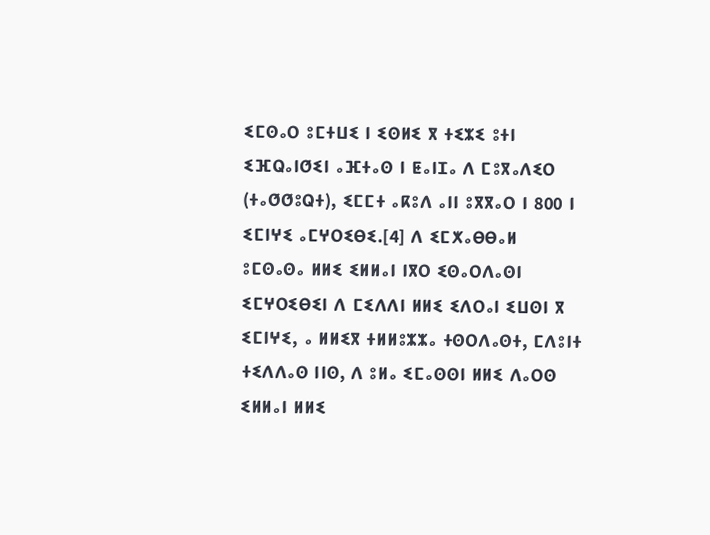ⵉⵎⵙⴰⵔ ⵓⵎⵜⵡⵉ ⵏ ⵉⵙⵍⵉ ⴳ ⵜⵉⵣⵉ ⵓⵜⵏ ⵉⴼⵕⴰⵏⵚⵉⵏ ⴰⴼⵜⴰⵙ ⵏ ⵟⴰⵏⵊⴰ ⴷ ⵎⵓⴳⴰⴷⵉⵔ (ⵜⴰⵚⵚⵓⵕⵜ), ⵉⵎⵎⵜ ⴰⴽⵓⴷ ⴰⵏⵏ ⵓⴳⴳⴰⵔ ⵏ 800 ⵏ ⵉⵎⵏⵖⵉ ⴰⵎⵖⵔⵉⴱⵉ.[4] ⴷ ⵉⵎⵅⴰⴱⴱⴰⵍ ⵓⵎⵙⴰⵙⴰ ⵍⵍⵉ ⵉⵍⵍⴰⵏ ⵏⴳⵔ ⵉⵙⴰⵔⴷⴰⵙⵏ ⵉⵎⵖⵔⵉⴱⵉⵏ ⴷ ⵎⵉⴷⴷⵏ ⵍⵍⵉ ⵉⴷⵔⴰⵏ ⵉⵡⵙⵏ ⴳ ⵉⵎⵏⵖⵉ, ⴰ ⵍⵍⵉⴳ ⵜⵍⵍⵓⵣⵣⴰ ⵜⵙⵔⴷⴰⵙⵜ, ⵎⴷⵓⵏⵜ ⵜⵉⴷⴷⴰⵙ ⵏⵏⵙ, ⴷ ⵓⵍⴰ ⵉⵎⴰⵙⵙⵏ ⵍⵍⵉ ⴷⴰⵔⵙ ⵉⵍⵍⴰⵏ ⵍⵍⵉ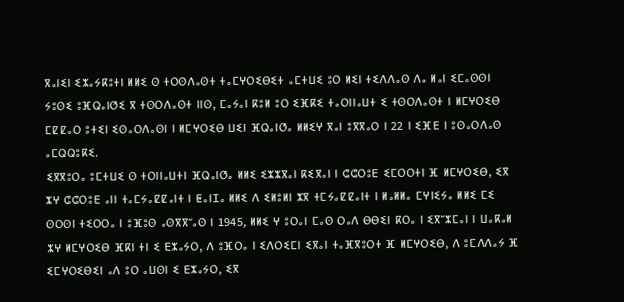ⴳⴰⵏⵉⵏ ⵉⵣⴰⵢⴽⵓⵜⵏ ⵍⵍⵉ ⵙ ⵜⵔⵙⴷⴰⵙⵜ ⵜⴰⵎⵖⵔⵉⴱⵉⵜ ⴰⵎⵜⵡⵉ ⵓⵔ ⵍⵉⵏ ⵜⵉⴷⴷⴰⵙ ⴷⴰ ⵍⴰⵏ ⵉⵎⴰⵙⵙⵏ ⵢⵓⵙⵉ ⵓⴼⵕⴰⵏⵚⵉ ⴳ ⵜⵙⵔⴷⴰⵙⵜ ⵏⵏⵙ, ⵎⴰⵢⴰⵏ ⴽⵓⵍ ⵓⵔ ⵉⴼⴽⵉ ⵜⴰⵔⵏⵏⴰⵡⵜ ⵉ ⵜⵙⵔⴷⴰⵙⵜ ⵏ ⵍⵎⵖⵔⵉⴱ ⵎⵇⵇⴰⵔ ⵓⵜⵉⵏ ⵉⵙⴰⵔⴷⴰⵙⵏ ⵏ ⵍⵎⵖⵔⵉⴱ ⵡⵉⵏ ⴼⵕⴰⵏⵚⴰ ⵍⵍⵉⵖ ⴳⴰⵏ ⵓⴳⴳⴰⵔ ⵏ 22 ⵏ ⵉⴼⴹ ⵏ ⵓⵙⴰⵔⴷⴰⵙ ⴰⵎⵕⵕⵓⴽⵉ.
ⵉⴳⴳⵓⵔⴰ ⵓⵎⵜⵡⵉ ⵙ ⵜⵔⵏⵏⴰⵡⵜⵏ ⴼⵕⴰⵏⵚⴰ ⵍⵍⵉ ⵉⵣⵣⴳⴰⵏ ⴽⵉⴳⴰⵏ ⵏ ⵛⵛⵔⵓⴹ ⵉⵎⵔⵔⵜⵏ ⴼ ⵍⵎⵖⵔⵉⴱ, ⵉⴳ ⵣⵖ ⵛⵛⵔⵓⴹ ⴰⵏⵏ ⵜⴰⵎⵢⴰⵇⵇⴰⵏⵜ ⵏ ⵟⴰⵏⵊⴰ ⵍⵍⵉ ⴷ ⵉⵍⵓⵍⵏ ⵣⴳ ⵜⵎⵢⴰⵇⵇⴰⵏⵜ ⵏ ⵍⴰⵍⵍⴰ ⵎⵖⵏⵉⵢⴰ ⵍⵍⵉ ⵎⵉ ⵙⵔⵙⵏ ⵜⵉⵔⵔⴰ ⵏ ⵓⴼⵓⵙ ⴰⵙⴳⴳⵯⴰⵙ ⵏ 1945, ⵍⵍⵉ ⵖ ⵓⵔⴰⵏ ⵎⴰⵙ ⵔⴰⴷ ⴱⴱⵉⵏ ⴽⵔⴰ ⵏ ⵉⴳⵯⵣⵎⴰⵏ ⵏ ⵡⴰⴽⴰⵍ ⵣⵖ ⵍⵎⵖⵔⵉⴱ ⴼⴽⵏ ⵜⵏ ⵉ ⴹⵣⴰⵢⵔ, ⴷ ⵓⴼⵔⴰ ⵏ ⵉⴷⵔⵉⵎⵏ ⵉⴳⴰⵏ ⵜⴰⴼⴳⵓⵔⵜ ⴼ ⵍⵎⵖⵔⵉⴱ, ⴷ ⵓⵎⴷⴷⴰⵢ ⴼ ⵉⵎⵖⵔⵉⴱⵉⵏ ⴰⴷ ⵓⵔ ⴰⵡⵙⵏ ⵉ ⴹⵣⴰⵢⵔ, ⵉⴳ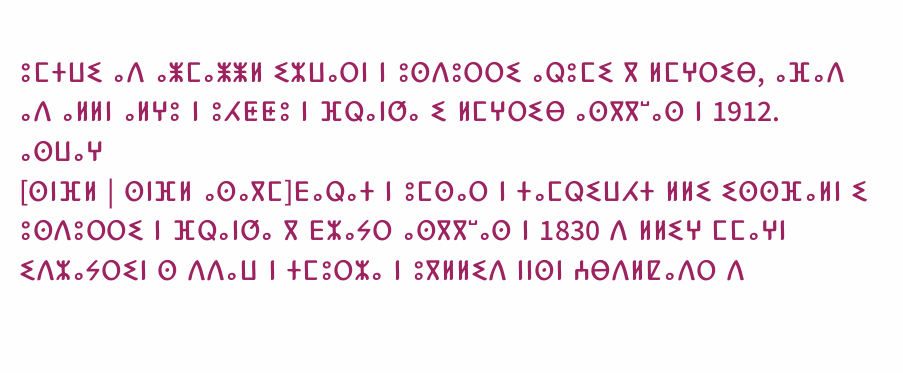ⵓⵎⵜⵡⵉ ⴰⴷ ⴰⵥⵎⴰⵥⵥⵍ ⵉⵣⵡⴰⵔⵏ ⵏ ⵓⵙⴷⵓⵔⵔⵉ ⴰⵕⵓⵎⵉ ⴳ ⵍⵎⵖⵔⵉⴱ, ⴰⴼⴰⴷ ⴰⴷ ⴰⵍⵍⵏ ⴰⵍⵖⵓ ⵏ ⵓⵃⵟⵟⵓ ⵏ ⴼⵕⴰⵏⵚⴰ ⵉ ⵍⵎⵖⵔⵉⴱ ⴰⵙⴳⴳⵯⴰⵙ ⵏ 1912.
ⴰⵙⵡⴰⵖ
[ⵙⵏⴼⵍ | ⵙⵏⴼⵍ ⴰⵙⴰⴳⵎ]ⴹⴰⵕⴰⵜ ⵏ ⵓⵎⵙⴰⵔ ⵏ ⵜⴰⵎⵕⵉⵡⵃⵜ ⵍⵍⵉ ⵉⵙⵙⴼⴰⵍⵏ ⵉ ⵓⵙⴷⵓⵔⵔⵉ ⵏ ⴼⵕⴰⵏⵚⴰ ⴳ ⴹⵣⴰⵢⵔ ⴰⵙⴳⴳⵯⴰⵙ ⵏ 1830 ⴷ ⵍⵍⵉⵖ ⵎⵎⴰⵖⵏ ⵉⴷⵣⴰⵢⵔⵉⵏ ⵙ ⴷⴷⴰⵡ ⵏ ⵜⵎⵓⵔⵣⴰ ⵏ ⵓⴳⵍⵍⵉⴷ ⵏⵏⵙⵏ ⵄⴱⴷⵍⵇⴰⴷⵔ ⴷ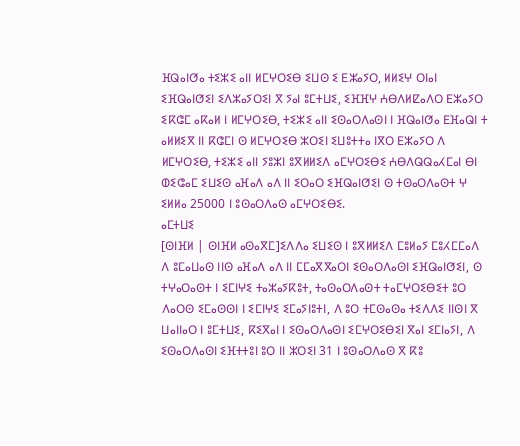ⴼⵕⴰⵏⵚⴰ ⵜⵉⵣⵉ ⴰⵏⵏ ⵍⵎⵖⵔⵉⴱ ⵉⵡⵙ ⵉ ⴹⵣⴰⵢⵔ, ⵍⵍⵉⵖ ⵔⵏⴰⵏ ⵉⴼⵕⴰⵏⵚⵉⵏ ⵉⴷⵣⴰⵢⵔⵉⵏ ⴳ ⵢⴰⵏ ⵓⵎⵜⵡⵉ, ⵉⴼⴼⵖ ⵄⴱⴷⵍⵇⴰⴷⵔ ⴹⵣⴰⵢⵔ ⵉⴽⵛⵎ ⴰⴽⴰⵍ ⵏ ⵍⵎⵖⵔⵉⴱ, ⵜⵉⵣⵉ ⴰⵏⵏ ⵉⵙⴰⵔⴷⴰⵙⵏ ⵏ ⴼⵕⴰⵏⵚⴰ ⴹⴼⴰⵕⵏ ⵜ ⴰⵍⵍⵉⴳ ⵏⵏ ⴽⵛⵎⵏ ⵙ ⵍⵎⵖⵔⵉⴱ ⵣⵔⵉⵏ ⵉⵡⵓⵜⵜⴰ ⵏⴳⵔ ⴹⵣⴰⵢⵔ ⴷ ⵍⵎⵖⵔⵉⴱ, ⵜⵉⵣⵉ ⴰⵏⵏ ⵢⵓⵣⵏ ⵓⴳⵍⵍⵉⴷ ⴰⵎⵖⵔⵉⴱⵉ ⵄⴱⴷⵕⵕⴰⵃⵎⴰⵏ ⴱⵏ ⵀⵉⵛⴰⵎ ⵉⵡⵉⵙ ⴰⴼⴰⴷ ⴰⴷ ⵏⵏ ⵉⵔⴰⵔ ⵉⴼⵕⴰⵏⵚⵉⵏ ⵙ ⵜⵙⴰⵔⴷⴰⵙⵜ ⵖ ⵉⵍⵍⴰ 25000 ⵏ ⵓⵙⴰⵔⴷⴰⵙ ⴰⵎⵖⵔⵉⴱⵉ.
ⴰⵎⵜⵡⵉ
[ⵙⵏⴼⵍ | ⵙⵏⴼⵍ ⴰⵙⴰⴳⵎ]ⵉⴷⴷⴰ ⵉⵡⵉⵙ ⵏ ⵓⴳⵍⵍⵉⴷ ⵎⵓⵍⴰⵢ ⵎⵓⵃⵎⵎⴰⴷ ⴷ ⵓⵎⴰⵡⴰⵙ ⵏⵏⵙ ⴰⴼⴰⴷ ⴰⴷ ⵏⵏ ⵎⵎⴰⴳⴳⴰⵔⵏ ⵉⵙⴰⵔⴷⴰⵙⵏ ⵉⴼⵕⴰⵏⵚⵉⵏ, ⵙ ⵜⵖⴰⵔⴰⵙⵜ ⵏ ⵉⵎⵏⵖⵉ ⵜⴰⵣⴰⵢⴽⵓⵜ, ⵜⴰⵙⴰⵔⴷⴰⵙⵜ ⵜⴰⵎⵖⵔⵉⴱⵉⵜ ⵓⵔ ⴷⴰⵔⵙ ⵉⵎⴰⵙⵙⵏ ⵏ ⵉⵎⵏⵖⵉ ⵉⵎⴰⵢⵏⵓⵜⵏ, ⴷ ⵓⵔ ⵜⵎⵙⴰⵙⴰ ⵜⵉⴷⴷⵉ ⵏⵏⵙⵏ ⴳ ⵡⴰⵏⵏⴰⵔ ⵏ ⵓⵎⵜⵡⵉ, ⴽⵉⴳⴰⵏ ⵏ ⵉⵙⴰⵔⴷⴰⵙⵏ ⵉⵎⵖⵔⵉⴱⵉⵏ ⴳⴰⵏ ⵉⵎⵏⴰⵢⵏ, ⴷ ⵉⵙⴰⵔⴷⴰⵙⵏ ⵉⴼⵜⵜⵓⵏ ⵓⵔ ⵏⵏ ⵣⵔⵉⵏ 31 ⵏ ⵓⵙⴰⵔⴷⴰⵙ ⴳ ⴽⵓ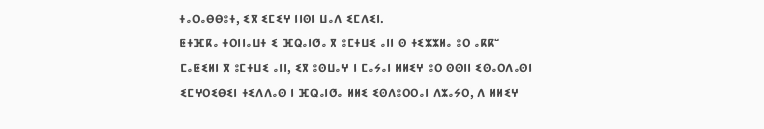ⵜⴰⵔⴰⴱⴱⵓⵜ, ⵉⴳ ⵉⵎⵉⵖ ⵏⵏⵙⵏ ⵡⴰⴷ ⵉⵎⴷⵉⵏ.
ⵟⵜⴼⴽⴰ ⵜⵔⵏⵏⴰⵡⵜ ⵉ ⴼⵕⴰⵏⵚⴰ ⴳ ⵓⵎⵜⵡⵉ ⴰⵏⵏ ⵙ ⵜⵉⵣⵣⵍⴰ ⵓⵔ ⴰⴽⴽⵯ ⵎⴰⵟⵉⵍⵏ ⴳ ⵓⵎⵜⵡⵉ ⴰⵏⵏ, ⵉⴳ ⵓⵙⵡⴰⵖ ⵏ ⵎⴰⵢⴰⵏ ⵍⵍⵉⵖ ⵓⵔ ⵙⵙⵏⵏ ⵉⵙⴰⵔⴷⴰⵙⵏ ⵉⵎⵖⵔⵉⴱⵉⵏ ⵜⵉⴷⴷⴰⵙ ⵏ ⴼⵕⴰⵏⵚⴰ ⵍⵍⵉ ⵉⵙⴷⵓⵔⵔⴰⵏ ⴷⵣⴰⵢⵔ, ⴷ ⵍⵍⵉⵖ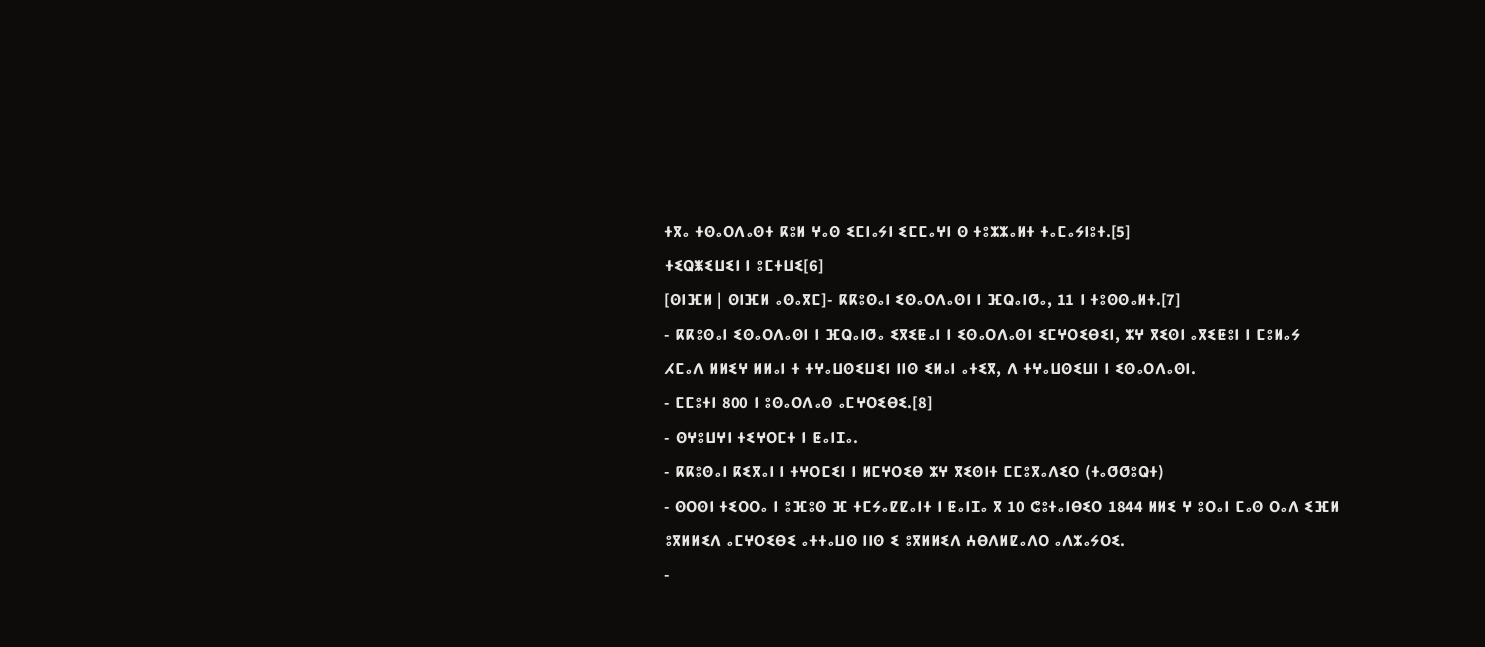ⵜⴳⴰ ⵜⵙⴰⵔⴷⴰⵙⵜ ⴽⵓⵍ ⵖⴰⵙ ⵉⵎⵏⴰⵢⵏ ⵉⵎⵎⴰⵖⵏ ⵙ ⵜⵓⵣⵣⴰⵍⵜ ⵜⴰⵎⴰⵢⵏⵓⵜ.[5]
ⵜⵉⵕⵥⵉⵡⵉⵏ ⵏ ⵓⵎⵜⵡⵉ[6]
[ⵙⵏⴼⵍ | ⵙⵏⴼⵍ ⴰⵙⴰⴳⵎ]- ⴽⴽⵓⵙⴰⵏ ⵉⵙⴰⵔⴷⴰⵙⵏ ⵏ ⴼⵕⴰⵏⵚⴰ, 11 ⵏ ⵜⵓⵙⵙⴰⵍⵜ.[7]
- ⴽⴽⵓⵙⴰⵏ ⵉⵙⴰⵔⴷⴰⵙⵏ ⵏ ⴼⵕⴰⵏⵚⴰ ⵉⴳⵉⵟⴰⵏ ⵏ ⵉⵙⴰⵔⴷⴰⵙⵏ ⵉⵎⵖⵔⵉⴱⵉⵏ, ⵣⵖ ⴳⵉⵙⵏ ⴰⴳⵉⵟⵓⵏ ⵏ ⵎⵓⵍⴰⵢ ⵃⵎⴰⴷ ⵍⵍⵉⵖ ⵍⵍⴰⵏ ⵜ ⵜⵖⴰⵡⵙⵉⵡⵉⵏ ⵏⵏⵙ ⵉⵍⴰⵏ ⴰⵜⵉⴳ, ⴷ ⵜⵖⴰⵡⵙⵉⵡⵏ ⵏ ⵉⵙⴰⵔⴷⴰⵙⵏ.
- ⵎⵎⵓⵜⵏ 800 ⵏ ⵓⵙⴰⵔⴷⴰⵙ ⴰⵎⵖⵔⵉⴱⵉ.[8]
- ⵙⵖⵓⵡⵖⵏ ⵜⵉⵖⵔⵎⵜ ⵏ ⵟⴰⵏⵊⴰ.
- ⴽⴽⵓⵙⴰⵏ ⴽⵉⴳⴰⵏ ⵏ ⵜⵖⵔⵎⵉⵏ ⵏ ⵍⵎⵖⵔⵉⴱ ⵣⵖ ⴳⵉⵙⵏⵜ ⵎⵎⵓⴳⴰⴷⵉⵔ (ⵜⴰⵚⵚⵓⵕⵜ)
- ⵙⵔⵙⵏ ⵜⵉⵔⵔⴰ ⵏ ⵓⴼⵓⵙ ⴼ ⵜⵎⵢⴰⵇⵇⴰⵏⵜ ⵏ ⵟⴰⵏⵊⴰ ⴳ 10 ⵛⵓⵜⴰⵏⴱⵉⵔ 1844 ⵍⵍⵉ ⵖ ⵓⵔⴰⵏ ⵎⴰⵙ ⵔⴰⴷ ⵉⴼⵍ ⵓⴳⵍⵍⵉⴷ ⴰⵎⵖⵔⵉⴱⵉ ⴰⵜⵜⴰⵡⵙ ⵏⵏⵙ ⵉ ⵓⴳⵍⵍⵉⴷ ⵄⴱⴷⵍⵇⴰⴷⵔ ⴰⴷⵣⴰⵢⵔⵉ.
-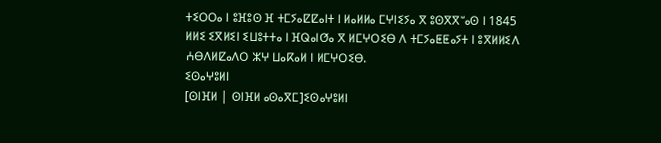ⵜⵉⵔⵔⴰ ⵏ ⵓⴼⵓⵙ ⴼ ⵜⵎⵢⴰⵇⵇⴰⵏⵜ ⵏ ⵍⴰⵍⵍⴰ ⵎⵖⵏⵉⵢⴰ ⴳ ⵓⵙⴳⴳⵯⴰⵙ ⵏ 1845 ⵍⵍⵉ ⵉⴳⵍⵉⵏ ⵉⵡⵓⵜⵜⴰ ⵏ ⴼⵕⴰⵏⵚⴰ ⴳ ⵍⵎⵖⵔⵉⴱ ⴷ ⵜⵎⵢⴰⵟⵟⴰⵢⵜ ⵏ ⵓⴳⵍⵍⵉⴷ ⵄⴱⴷⵍⵇⴰⴷⵔ ⵣⵖ ⵡⴰⴽⴰⵍ ⵏ ⵍⵎⵖⵔⵉⴱ.
ⵉⵙⴰⵖⵓⵍⵏ
[ⵙⵏⴼⵍ | ⵙⵏⴼⵍ ⴰⵙⴰⴳⵎ]ⵉⵙⴰⵖⵓⵍⵏ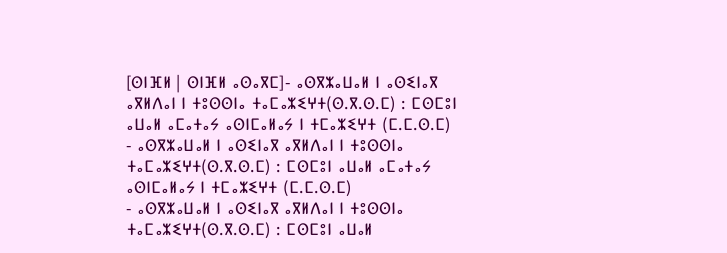[ⵙⵏⴼⵍ | ⵙⵏⴼⵍ ⴰⵙⴰⴳⵎ]- ⴰⵙⴳⵣⴰⵡⴰⵍ ⵏ ⴰⵙⵉⵏⴰⴳ ⴰⴳⵍⴷⴰⵏ ⵏ ⵜⵓⵙⵙⵏⴰ ⵜⴰⵎⴰⵣⵉⵖⵜ(ⵙ.ⴳ.ⵙ.ⵎ) : ⵎⵙⵎⵓⵏ ⴰⵡⴰⵍ ⴰⵎⴰⵜⴰⵢ ⴰⵙⵏⵎⴰⵍⴰⵢ ⵏ ⵜⵎⴰⵣⵉⵖⵜ (ⵎ.ⵎ.ⵙ.ⵎ)
- ⴰⵙⴳⵣⴰⵡⴰⵍ ⵏ ⴰⵙⵉⵏⴰⴳ ⴰⴳⵍⴷⴰⵏ ⵏ ⵜⵓⵙⵙⵏⴰ ⵜⴰⵎⴰⵣⵉⵖⵜ(ⵙ.ⴳ.ⵙ.ⵎ) : ⵎⵙⵎⵓⵏ ⴰⵡⴰⵍ ⴰⵎⴰⵜⴰⵢ ⴰⵙⵏⵎⴰⵍⴰⵢ ⵏ ⵜⵎⴰⵣⵉⵖⵜ (ⵎ.ⵎ.ⵙ.ⵎ)
- ⴰⵙⴳⵣⴰⵡⴰⵍ ⵏ ⴰⵙⵉⵏⴰⴳ ⴰⴳⵍⴷⴰⵏ ⵏ ⵜⵓⵙⵙⵏⴰ ⵜⴰⵎⴰⵣⵉⵖⵜ(ⵙ.ⴳ.ⵙ.ⵎ) : ⵎⵙⵎⵓⵏ ⴰⵡⴰⵍ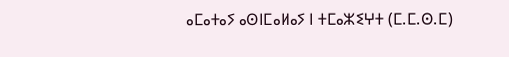ⴰⵎⴰⵜⴰⵢ ⴰⵙⵏⵎⴰⵍⴰⵢ ⵏ ⵜⵎⴰⵣⵉⵖⵜ (ⵎ.ⵎ.ⵙ.ⵎ)